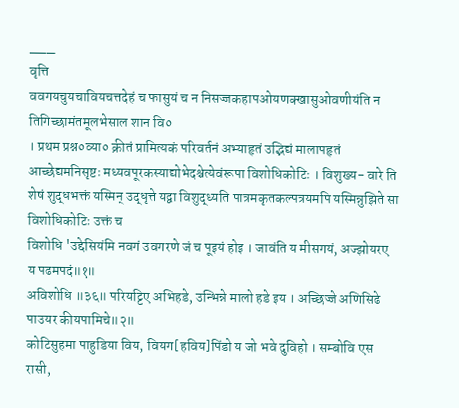___
वृत्ति
ववगयचुयचावियचत्तदेहं च फासुयं च न निसज्जकहापओयणक्खासुओवणीयंति न तिगिच्छामंतमूलभेसाल शान वि०
। प्रथम प्रश्न०व्या० क्रीतं प्रामित्यकं परिवर्तनं अभ्याहृतं उद्भिद्यं मालापहृतं आच्छेद्यमनिसृष्टः मध्यवपूरकस्याद्योभेदश्चेत्येवंरूपा विशोधिकोटिः । विशुख्य- वारे ति शेषं शुद्धभक्तं यस्मिन् उद्धृत्ते यद्वा विशुद्ध्यति पात्रमकृतकल्पत्रयमपि यस्मिन्नुझिते सा विशोधिकोटिः उक्तं च
विशोधि 'उद्देसियंमि नवगं उवगरणे जं च पूइयं होइ । जावंति य मीसगयं, अज्झोयरए य पढमपदं॥१॥
अविशोधि ॥३६॥ परियट्टिए अभिहडे, उन्भिन्ने मालो हडे इय । अच्छिज्जे अणिसिढे पाउयर कीयपामिचे॥२॥
कोटिसुहमा पाहुडिया विय, वियग[हविय]पिंडो य जो भवे दुविहो । सम्बोवि एस रासी,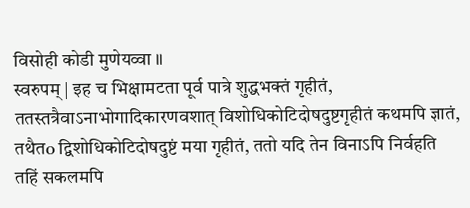विसोही कोडी मुणेयव्वा ॥
स्वरुपम् | इह च भिक्षामटता पूर्व पात्रे शुद्धभक्तं गृहीतं, ततस्तत्रैवाऽनाभोगादिकारणवशात् विशोधिकोटिदोषदुष्टगृहीतं कथमपि ज्ञातं, तथैतo द्विशोधिकोटिदोषदुष्टं मया गृहीतं, ततो यदि तेन विनाऽपि निर्वहति तहिं सकलमपि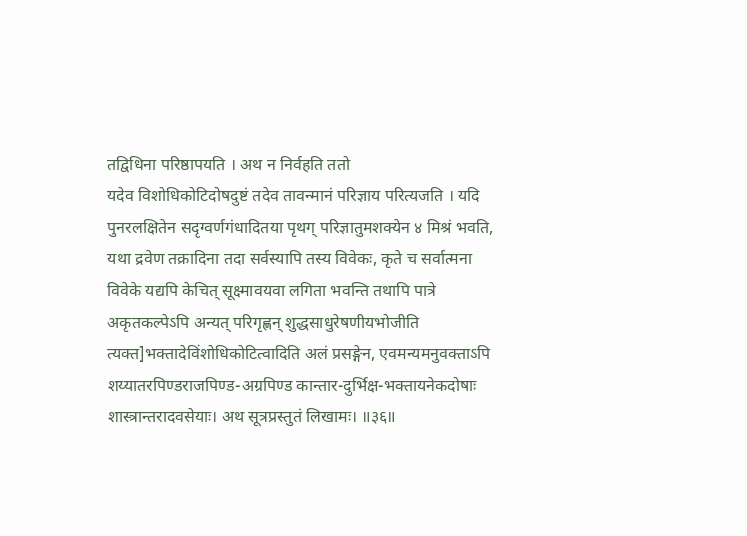तद्विधिना परिष्ठापयति । अथ न निर्वहति ततो
यदेव विशोधिकोटिदोषदुष्टं तदेव तावन्मानं परिज्ञाय परित्यजति । यदि पुनरलक्षितेन सदृग्वर्णगंधादितया पृथग् परिज्ञातुमशक्येन ४ मिश्रं भवति, यथा द्रवेण तक्रादिना तदा सर्वस्यापि तस्य विवेकः, कृते च सर्वात्मना विवेके यद्यपि केचित् सूक्ष्मावयवा लगिता भवन्ति तथापि पात्रे अकृतकल्पेऽपि अन्यत् परिगृह्णन् शुद्धसाधुरेषणीयभोजीति त्यक्त]भक्तादेविंशोधिकोटित्वादिति अलं प्रसङ्गेन, एवमन्यमनुवक्ताऽपि शय्यातरपिण्डराजपिण्ड-अग्रपिण्ड कान्तार-दुर्भिक्ष-भक्तायनेकदोषाः शास्त्रान्तरादवसेयाः। अथ सूत्रप्रस्तुतं लिखामः। ॥३६॥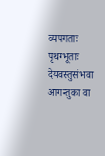व्यपगताः पृथग्भूताः देयवस्तुसंभवा आगन्तुका वा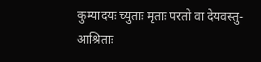कुम्यादयः च्युताः मृताः परतो वा देयवस्तु-आश्रिताः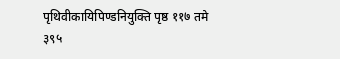पृथिवीकायिपिण्डनियुक्ति पृष्ठ ११७ तमे ३९५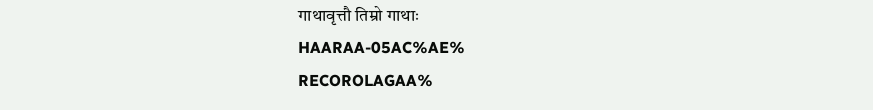गाथावृत्तौ तिम्रो गाथाः
HAARAA-05AC%AE%
RECOROLAGAA%